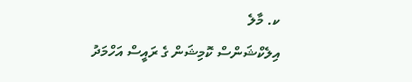ކ. މާލެ
އިލެކްޝަންސް ކޮމިޝަން ގެ ރައީސް އަހްމަދު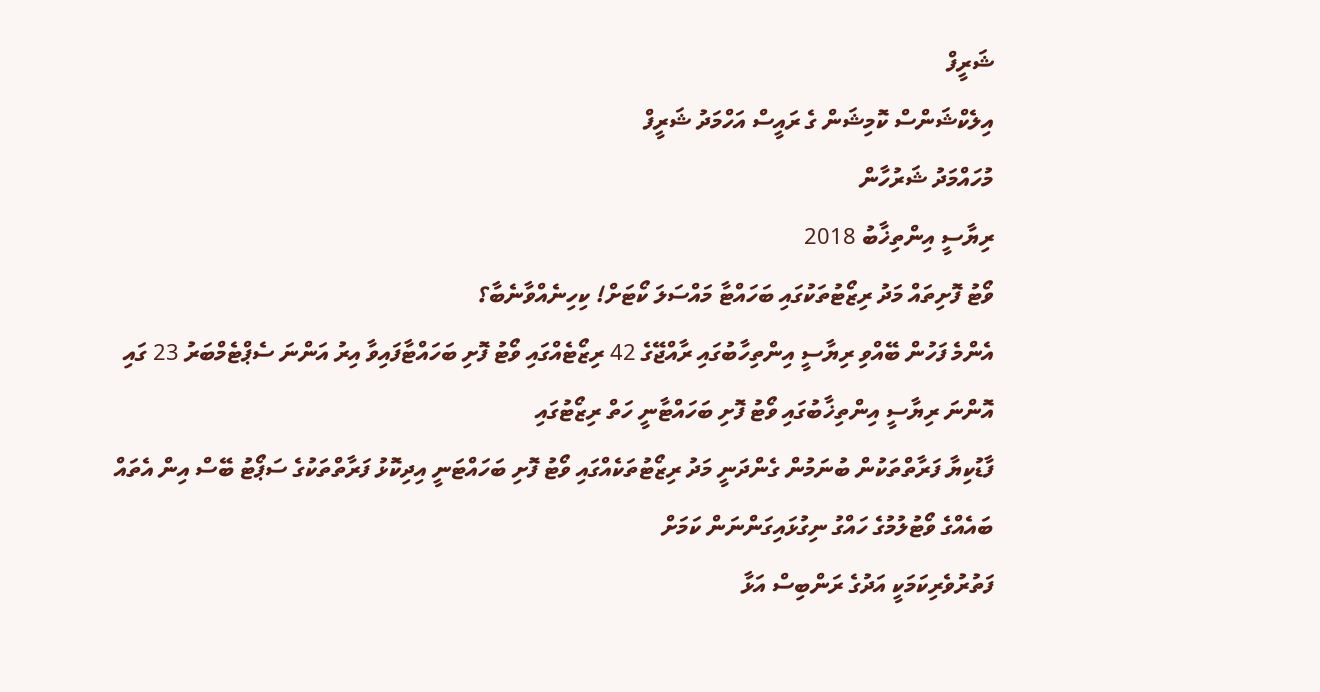ޝަރީފް
އިލެކްޝަންސް ކޮމިޝަން ގެ ރައީސް އަހްމަދު ޝަރީފް
މުހައްމަދު ޝަރުހާން
ރިޔާސީ އިންތިޚާބު 2018
ވޯޓު ފޮށިތައް މަދު ރިޒޯޓުތަކުގައި ބަހައްޓާ މައްސަލަ ކޯޓަށް! ކިހިނެއްވާނެބާ؟
އެންމެ ފަހުން ބޭއްވި ރިޔާސީ އިންތިހާބުގައި ރާއްޖޭގެ 42 ރިޒޯޓެއްގައި ވޯޓު ފޮށި ބަހައްޓާފައިވާ އިރު އަންނަ ސެޕްޓެމްބަރު 23 ގައި އޮންނަ ރިޔާސީ އިންތިޚާބުގައި ވޯޓު ފޮށި ބަހައްޓާނީ ހަތް ރިޒޯޓުގައި
ފާޑުކިޔާ ފަރާތްތަކުން ބުނަމުން ގެންދަނީ މަދު ރިޒޯޓުތަކެއްގައި ވޯޓު ފޮށި ބަހައްޓަނީ އިދިކޮޅު ފަރާތްތަކުގެ ސަޕޯޓު ބޭސް އިން އެތައް ބައެއްގެ ވޯޓުލުމުގެ ހައްގު ނިގުޅައިގަންނަން ކަމަށް
ފަތުރުވެރިކަމަކީ އަދުގެ ރަންބިސް އަޅާ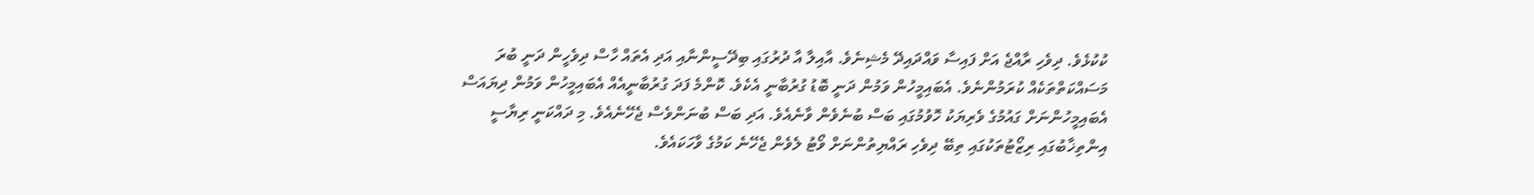ކުކުޅެވެ. ދިވެހި ރާއްޖެ އަށް ފައިސާ ވައްދައިދޭ މެޝިނެވެ. އާއިލާ އާ ދުރުގައި ބިދޭސީންނާއި އަދި އެތައް ހާސް ދިވެހީން ދަނީ ބުރަ މަސައްކަތްތަކެއް ކުރަމުންނެވެ. އެބައިމީހުން ވަމުން ދަނީ ބޮޑު ގުރުބާނީ އެކެވެ. ކޮންމެ ފަދަ ގުރުބާނީއެއް އެބައިމީހުން ވަމުން ދިޔައަސް އެބައިމީހުންނަށް ގައުމުގެ ވެރިޔަކު ހޮވުމުގައި ބަސް ބުނެވެން ވާނެއެވެ. އަދި ބަސް ބުނަންވެސް ޖެހޭނެއެވެ. މި ދައްކަނީ ރިޔާސީ އިންތިޚާބުގައި ރިޒޯޓުތަކުގައި ތިބޭ ދިވެހި ރައްޔިތުންނަށް ވޯޓު ލެވެން ޖެހޭނެ ކަމުގެ ވާހަކައެވެ.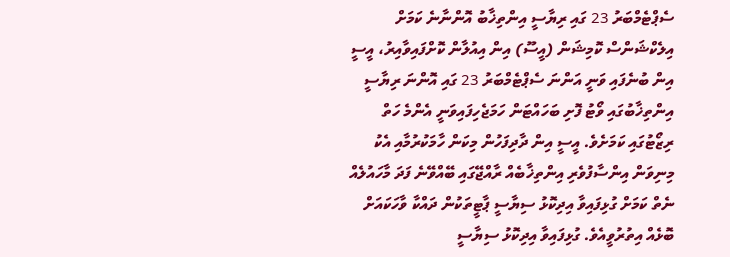ސެޕްޓެމްބަރު 23 ގައި ރިޔާސީ އިންތިޚާބު އޮންނާނެ ކަމަށް އިލެކްޝަންސް ކޮމިޝަން (އީސޫ) އިން އިއުލާން ކޮށްފައިވާއިރު، އީސީ އިން ބުނެފައި ވަނީ އަންނަ ސެޕްޓެމްބަރު 23 ގައި އޮންނަ ރިޔާސީ އިންތިޚާބުގައި ވޯޓު ފޮށި ބަހައްޓަން ހަމަޖެހިފައިވަނީ އެންމެ ހަތް ރިޒޯޓުގައި ކަމަށެވެ. އީސީ އިން ދާދިފަހުން މިކަން ހާމަކުރުމާއި އެކު މިނިވަން އިންސާފުވެރި އިންތިޚާބެއް ރާއްޖޭގައި ބޭއްވޭނެ ފަދަ މާހައުލެއް ނެތް ކަމަށް ގުޅިފައިވާ އިދިކޮޅު ސިޔާސީ ޕާޓީތަކުން ދައްކާ ވާހަކައަށް ބޮޅެއް އިތުރުވީއެވެ. ގުޅިފައިވާ އިދިކޮޅު ސިޔާސީ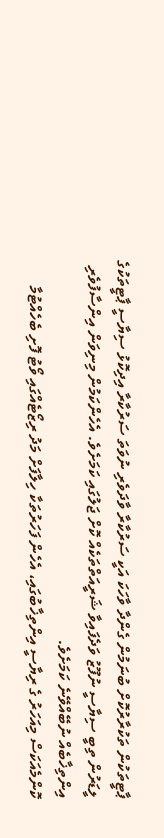ޕާޓީތަކުން ތަކުރާރުކޮށް ބުނަމުން ގެންދާ ވާހަކަ އަކީ ސަރުކާރާ ވާދަވެރި ނުވަތަ ސަރުކާރާ އިދިކޮޅު ސިޔާސީ ޕާޓީތަކުގެ ލީޑަރުން ތިބީ ސިޔާސީ ނުފޫޒު ވަދެފައިވާ ޝަރީއަތްތަކެއް ކޮށް ޖަލުގައި ކަމަށެވެ. އެހެންކަމުން މިނިވަން އިންސާފުވެރި އިންތިޚާބެއް ނުބޭއްވޭނެ ކަމަށެވެ.
ކޮންމެއަކަސް މިއަހަރު ގެ ރިޔާސީ އިންތިޚާބުގައި، އެހެން ފަހަރުތަކާ ހިލާފަށް މަދު ރިޒޯޓެއްގައި ވޯޓު ފޮށި ބެހެއްޓުމާ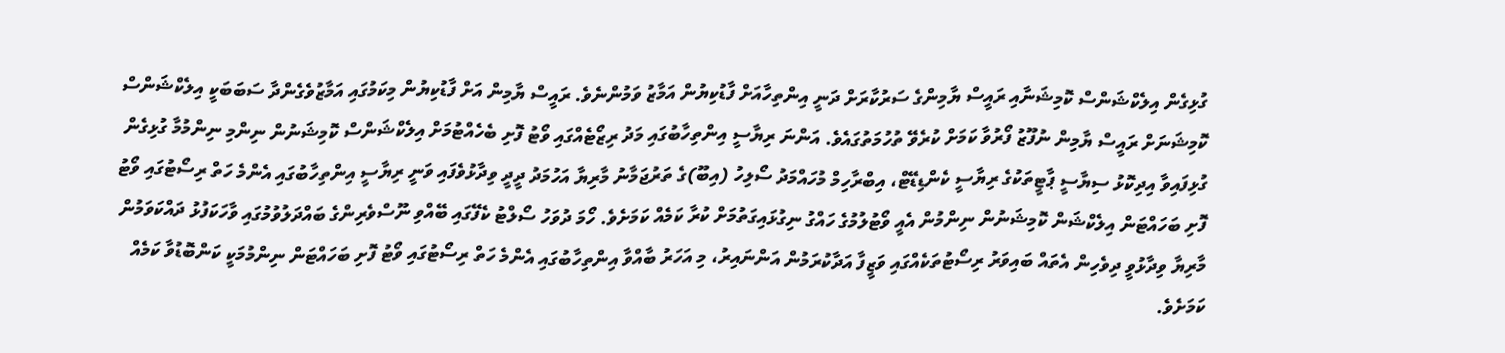ގުޅިގެން އިލެކްޝަންސް ކޮމިޝަނާއި ރައީސް ޔާމިންގެ ސަރުކާރަށް ދަނީ އިންތިހާއަށް ފާޑުކިޔުން އަމާޒު ވަމުންނެވެ. ރައީސް ޔާމިން އަށް ފާޑުކިޔުން މިކަމުގައި އަމާޒުވެގެންދާ ސަބަބަކީ އިލެކްޝަންސް ކޮމިޝަނަށް ރައީސް ޔާމިން ނުފޫޒު ފޯރުވާ ކަމަށް ކުރެވޭ ތުހުމަތުގައެވެ. އަންނަ ރިޔާސީ އިންތިހާބުގައި މަދު ރިޒޯޓެއްގައި ވޯޓު ފޮށި ބެހެއްޓުމަށް އިލެކްޝަންސް ކޮމިޝަނުން ނިންމި ނިންމުމާ ގުޅިގެން ގުޅިފައިވާ އިދިކޮޅު ސިޔާސީ ޕާޓީތަކުގެ ރިޔާސީ ކެންޑިޑޭޓް، އިބްރާހިމް މުހައްމަދު ސޯލިހު (އިބޫ)ގެ ތަރުޖަމާނު މާރިޔާ އަހުމަދު ދީދީ ވިދާޅުވެފައި ވަނީ ރިޔާސީ އިންތިހާބުގައި އެންމެ ހަތް ރިސޯޓުގައި ވޯޓު ފޮށި ބަހައްޓަން އިލެކްޝަން ކޮމިޝަނުން ނިންމުން އެއީ ވޯޓުލުމުގެ ހައްގު ނިގުޅައިގަތުމަށް ކުރާ ކަމެއް ކަމަށެވެ. ހޯމަ ދުވަހު ސޯލްޓު ކެފޭގައި ބޭއްވި ނޫސްވެރިންގެ ބައްދަލުވުމުގައި ވާހަކަފުޅު ދައްކަވަމުން މާރިޔާ ވިދާޅުވީ ދިވެހިން އެތައް ބައިވަރު ރިސޯޓުތަކެއްގައި ވަޒީފާ އަދާކުރަމުން އަންނައިރު، މި އަހަރު ބާއްވާ އިންތިހާބުގައި އެންމެ ހަތް ރިސޯޓުގައި ވޯޓު ފޮށި ބަހައްޓަން ނިންމުމަކީ ކަންބޮޑުވާ ކަމެއް ކަމަށެވެ.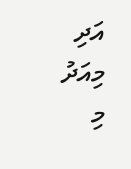އަދި މިއަދު މި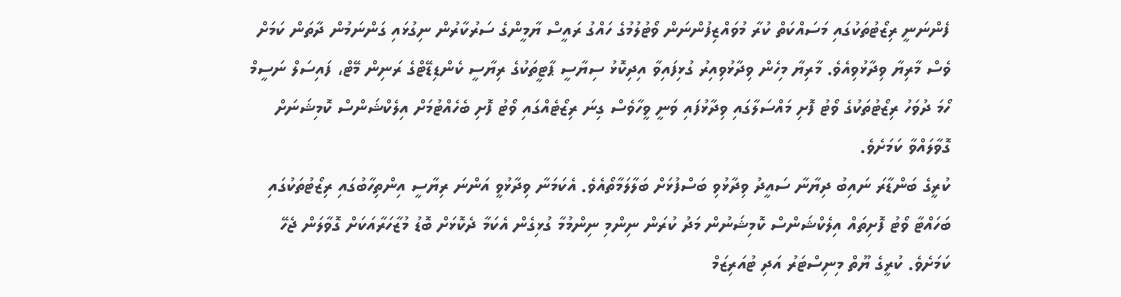ފެންނަނީ ރިޒޯޓުތަކުގައި މަސައްކަތް ކުރާ މުވައްޒިފުންނަން ވޯޓުލުމުގެ ހައްގު ރައީސް ޔާމީންގެ ސަރުކާރުން ނިގުޅައި ގަންނަމުން ދާތަން ކަމަށް ވެސް މާރިޔާ ވިދާޅުވިއެވެ. މާރިޔާ މިހެން ވިދާޅުވިއިރު ގުޅިފައިވާ އިދިކޮޅު ސިޔާސީ ޕާޓީތަކުގެ ރިޔާސީ ކެންޑިޑޭޓްގެ ރަނިން މޭޓް، ފައިސަލް ނަސީމް ހޯމަ ދުވަހު ރިޒޯޓުތަކުގެ ވޯޓު ފޮށި މައްސަލާގައި ވިދާޅުފައި ވަނީ ވީހާވެސް ގިނަ ރިޒޯޓެއްގައި ވޯޓު ފޮށި ބެހެއްޓުމަށް އިލެކްޝަންސް ކޮމިޝަނަށް ގޮވާލައްވާ ކަމަށެވެ.
ކުރީގެ ބަންޑާރަ ނައިބު ދިޔާނާ ސައީދު ވިދާޅުވި ބަސްފުޅަށް ބަލާލަމާތޯއެވެ. އެކަމަނާ ވިދާޅުވީ އަންނަ ރިޔާސީ އިންތިހާބުގައި ރިޒޯޓުތަކުގައި ބަހައްޓާ ވޯޓު ފޮށިތައް އިލެކްޝަންސް ކޮމިޝަނުން މަދު ކުރަން ނިންމި ނިންމުމާ ގުޅިގެން އެކަމާ ދެކޮޅަށް ބޮޑު މުޒާހަރާއަކަށް ގޮވާލަން ޖެހޭ ކަމަށެވެ. ކުރީގެ ޔޫތް މިނިސްޓަރު އަދި ޓުއަރިޒަމް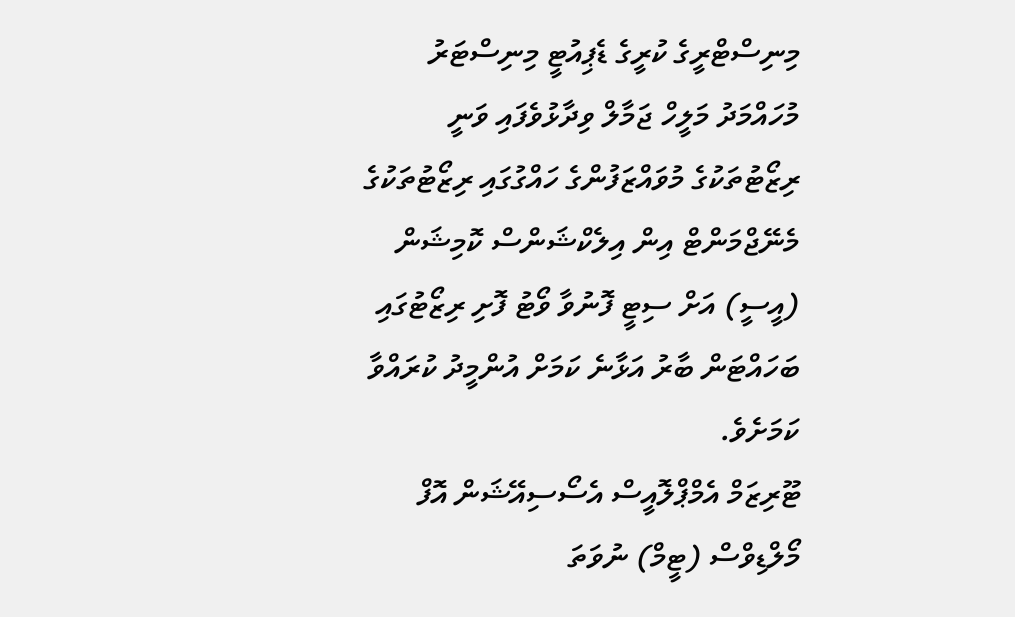މިނިސްޓްރީގެ ކުރީގެ ޑެޕިއުޓީ މިނިސްޓަރު މުހައްމަދު މަލީހް ޖަމާލް ވިދާޅުވެފައި ވަނީ ރިޒޯޓުތަކުގެ މުވައްޒަފުންގެ ހައްގުގައި ރިޒޯޓުތަކުގެ މެނޭޖްމަންޓް އިން އިލެކްޝަންސް ކޮމިޝަން (އީސީ) އަށް ސިޓީ ފޮނުވާ ވޯޓު ފޮށި ރިޒޯޓުގައި ބަހައްޓަން ބާރު އަޅާނެ ކަމަށް އުންމީދު ކުރައްވާ ކަމަށެވެ.
ޓޫރިޒަމް އެމްޕްލޮއީސް އެސޯސިއޭޝަން އޮފް މޯލްޑިވްސް (ޓީމް) ނުވަތަ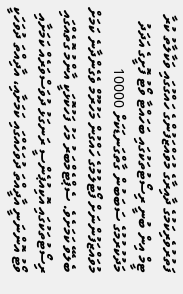ފަތުރުވެރިކަމުގެ ދާއިރާގެ މުވައްޒަފުންގެ ހައްގުގައި ވަކާލާތު ކުރާ ޓީމް އިން ބުނީ ރިސޯޓުތަކުގައި ބަހައްޓާ ވޯޓު ފޮށީގެ އަދަދު މަދުކުރުމުގެ ސަބަބުން ގާތްގަނޑަކަށް 10000 މުވައްޒަފުންނަށް ފޯޓުލުމުގެ ހައްގުން މަހުރޫމް ވެގެންދާނެ ކަމަށް ބެލެވޭ ކަމަށެވެ. ސެޕްޓެމްބަރު މަހު ފަހުކޮޅަކީ އާންމު ގޮތެއްގައި ރިސޯޓުތަކުގައި އޮކިއުޕެންސީ ރަނގަޅު ދުވަސްވަރެއް ކަމަށާއި ވޯޓު އޮންނަނީ އާދީއްތަ ދުވަހެއްގައި ކަމަށާއި، އާދިއްތަ ދުވަހަކީ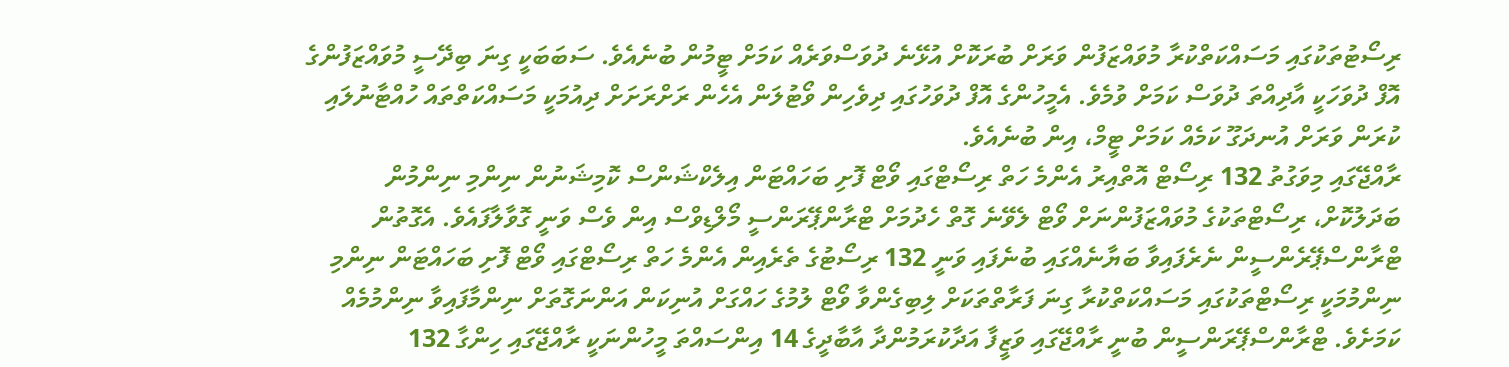ރިސޯޓުތަކުގައި މަސައްކަތްކުރާ މުވައްޒަފުން ވަރަށް ބުރަކޮށް އުޅޭނެ ދުވަސްވަރެއް ކަމަށް ޓީމުން ބުނެއެވެ. ސަބަބަކީ ގިނަ ބިދޭސީ މުވައްޒަފުންގެ އޮފް ދުވަހަކީ އާދިއްތަ ދުވަސް ކަމަށް ވުމެވެ. އެމީހުންގެ އޮފް ދުވަހުގައި ދިވެހިން ވޯޓުލަން އެހެން ރަށްރަށަށް ދިއުމަކީ މަސައްކަތްތައް ހުއްޓާނުލައި ކުރަން ވަރަށް އުނދަގޫ ކަމެއް ކަމަށް ޓީމް، އިން ބުނެއެވެ.
ރާއްޖޭގައި މިވަގުތު 132 ރިސޯޓް އޮތްއިރު އެންމެ ހަތް ރިސޯޓްގައި ވޯޓް ފޮށި ބަހައްޓަން އިލެކްޝަންސް ކޮމިޝަނުން ނިންމި ނިންމުން ބަދަލުކޮށް، ރިސޯޓްތަކުގެ މުވައްޒަފުންނަށް ވޯޓް ލެވޭނެ ގޮތް ހެދުމަށް ޓްރާންޕޭރަންސީ މޯލްޑިވްސް އިން ވެސް ވަނީ ގޮވާލާފައެވެ. އެގޮތުން ޓްރާންސްޕޭރެންސީން ނެރެފައިވާ ބަޔާނެއްގައި ބުނެފައި ވަނީ 132 ރިސޯޓުގެ ތެރެއިން އެންމެ ހަތް ރިސޯޓްގައި ވޯޓް ފޮށި ބަހައްޓަން ނިންމި ނިންމުމަކީ ރިސޯޓްތަކުގައި މަސައްކަތްކުރާ ގިނަ ފަރާތްތަކަށް ލިބިގެންވާ ވޯޓް ލުމުގެ ހައްގަށް އުނިކަން އަންނަގޮތަށް ނިންމާފައިވާ ނިންމުމެއް ކަމަށެވެ. ޓްރާންސްޕޭރަންސީން ބުނީ ރާއްޖޭގައި ވަޒީފާ އަދާކުރަމުންދާ އާބާދީގެ 14 އިންސައްތަ މީހުންނަކީ ރާއްޖޭގައި ހިންގާ 132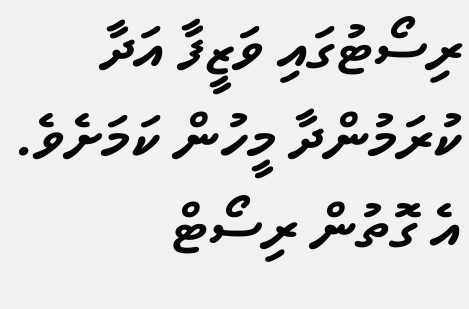ރިސޯޓުގައި ވަޒީފާ އަދާ ކުރަމުންދާ މީހުން ކަމަށެވެ. އެ ގޮތުން ރިސޯޓް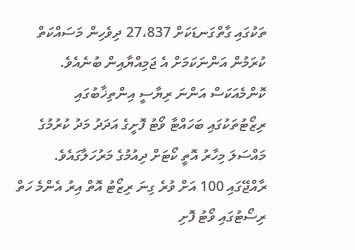ތަކުގައި ގާތްގަނޑަކަށް 27،837 ދިވެހިން މަސައްކަތް ކުރަމުން އަންނަކަމަށް އެ ޖަމިއްޔާއިން ބުނެއެވެ.
ކޮންމެއަކަސް އަންނަ ރިޔާސީ އިންތިޚާބުގައި ރިޒޯޓުތަކުގައި ބަހައްޓާ ވޯޓު ފޮށީގެ އަދަދު މަދު ކުރުމުގެ މައްސަލަ މިހާރު އޮތީ ކޯޓަށް ދިއުމުގެ މަރުހަލާގައެވެ. ރާއްޖޭގައި 100 އަށް ވުރެ ގިނަ ރިޒޯޓު އޮތް އިރު އެންމެ ހަތް ރިސޯޓުގައި ވޯޓު ފޮށި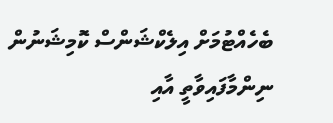ބެހެއްޓުމަށް އިލެކްޝަންސް ކޮމިޝަނުން ނިންމާފައިވާތީ އާއި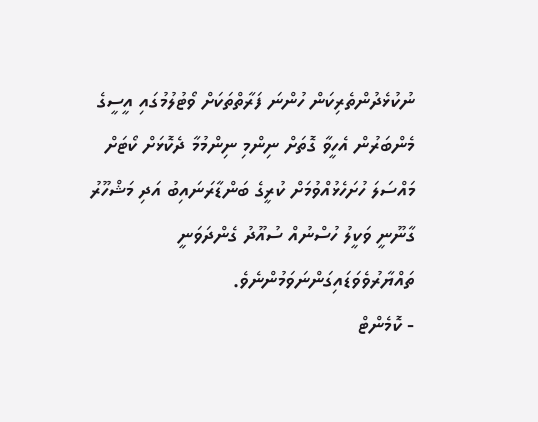ނުކުޅެދުންތެރިކަން ހުންނަ ފަރާތްތަކަށް ވޯޓުލުމުގައި އީސީގެ މެންބަރުން އެހީވާ ގޮތަށް ނިންމި ނިންމުމާ ދެކޮޅަށް ކޯޓަށް މައްސަލަ ހުށަހެޅުއްވުމަށް ކުރީގެ ބަންޑާރަނައިބު އަދި މަޝްހޫރު ގާނޫނީ ވަކީލު ހުސްނުއް ސުއޫދު ގެންދަވަނީ ތައްޔާރުވެވަޑައިގަންނަވަމުންނެވެ.
- ކޮމެންޓް